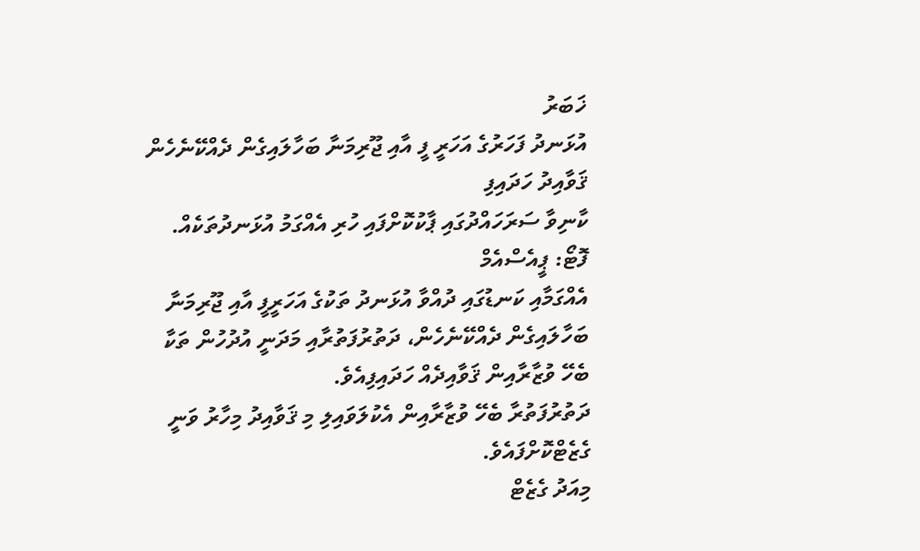ޚަބަރު
އުޅަނދު ފަހަރުގެ އަހަރީ ފީ އާއި ޖޫރިމަނާ ބަހާލައިގެން ދެއްކޭނެހެން ޤަވާއިދު ހަދައިފި
ކާނިވާ ސަރަހައްދުގައި ޕާކުކޮށްފައި ހުރި އެއްގަމު އުޅަނދުތަކެއް. ފޮޓޯ: ޕީއެސްއެމް
އެއްގަމާއި ކަނޑުގައި ދުއްވާ އުޅަނދު ތަކުގެ އަހަރީފީ އާއި ޖޫރިމަނާ ބަހާލައިގެން ދެއްކޭނެހެން، ދަތުރުފަތުރާއި މަދަނީ އުދުހުން ތަކާ ބެހޭ ވުޒާރާއިން ޤަވާއިދެއް ހަދައިފިއެވެ.
ދަތުރުފަތުރާ ބެހޭ ވުޒާރާއިން އެކުލަވައިލި މި ޤަވާއިދު މިހާރު ވަނީ ގެޒެޓްކޮށްފައެވެ.
މިއަދު ގެޒެޓް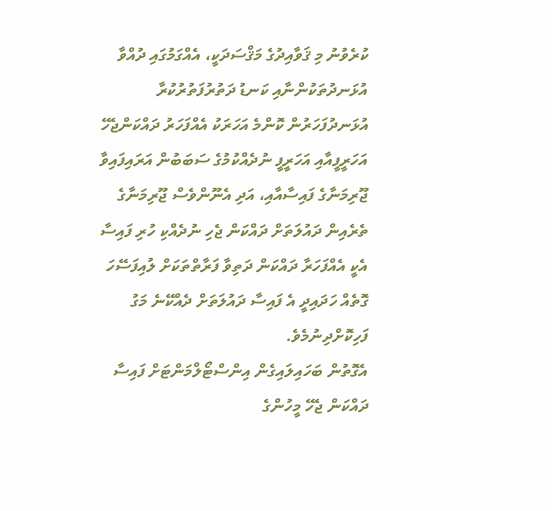ކުރެވުނު މި ޤަވާއިދުގެ މަޤްސަދަކީ، އެއްގަމުގައި ދުއްވާ އުޅަނދުތަކުންނާއި ކަނޑު ދަތުރުފަތުރުކުރާ އުޅަނދުފަހަރުން ކޮންމެ އަހަރަކު އެއްފަހަރު ދައްކަންޖެހޭ އަހަރީފީއާއި އަހަރީފީ ނުދެއްކުމުގެ ސަބަބުން އަރައިފައިވާ ޖޫރިމަނާގެ ފައިސާއާއި، އަދި އެނޫންވެސް ޖޫރިމަނާގެ ތެރެއިން ދައުލަތަށް ދައްކަން ޖެހި ނުދެއްކި ހުރި ފައިސާ އެކީ އެއްފަހަރާ ދައްކަން ދަތިވާ ފަރާތްތަކަށް ލުއިފަސޭހަ ގޮތެއް ހަދައިދީ އެ ފައިސާ ދައުލަތަށް ދެއްކޭނެ މަގު ފަހިކޮށްދިނުމެވެ.
އެގޮތުން ބަހައިލައިގެން އިންސްޓޯލްމަންޓަށް ފައިސާ ދައްކަން ޖެހޭ މީހުންގެ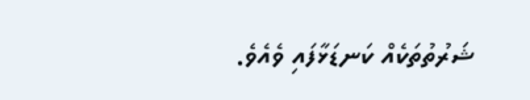ޝަރުތުތަކެއް ކަނޑަޅާފައި ވެއެވެ.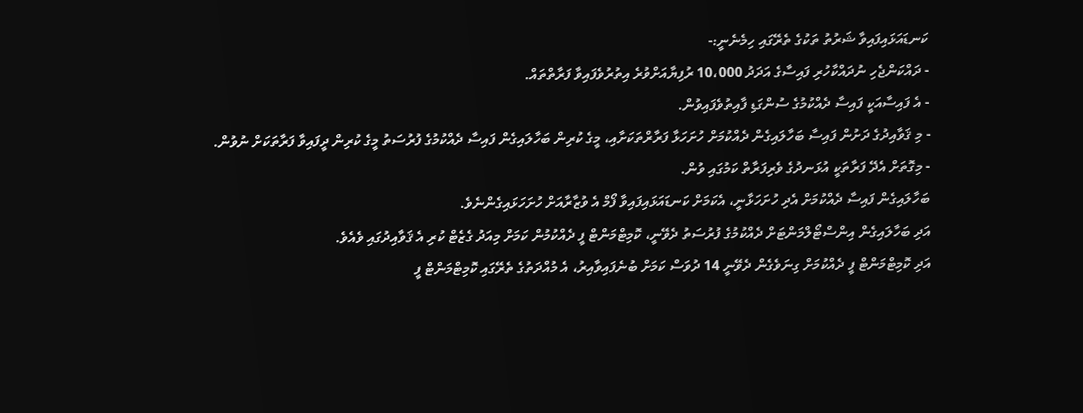ކަނޑައަޅައިފައިވާ ޝަރުތު ތަކުގެ ތެރޭގައި ހިމެނެނީ:-
- ދައްކަންޖެހި ނުދައްކާހުރި ފައިސާގެ އަދަދު 10،000 ރުފިޔާއަށްވުރެ އިތުރުވެފައިވާ ފަރާތްތައް.
- އެ ފައިސާއަކީ ފައިސާ ދެއްކުމުގެ ސުންގަޑި ފާއިތުވެފައިވުން.
- މި ޤަވާއިދުގެ ދަށުން ފައިސާ ބަހާލައިގެން ދެއްކުމަށް ހުށަހަޅާ ފަރާރްތަކަށާއި، މީގެ ކުރިން ބަހާލައިގެން ފައިސާ ދެއްކުމުގެ ފުރުސަތު މީގެ ކުރިން ދީފައިވާ ފަރާތަކަށް ނުވުން.
- މިގޮތަށް އެދޭ ފަރާތަކީ އުޅަނދުގެ ވެރިފަރާތް ކަމުގައި ވުން.
ބަހާލައިގެން ފައިސާ ދެއްކުމަށް އެދި ހުށަހަޅާނީ، އެކަމަށް ކަނޑައަޅައިފައިވާ ފޯމް އެ ވުޒާރާއަށް ހުށަހަޅައިގެންނެވެ.
އަދި ބަހާލައިގެން އިންސްޓޯލްމަންޓަށް ދެއްކުމުގެ ފުރުސަތު ދެވޭނީ، ކޮމިޓްމަންޓް ފީ ދެއްކުމުން ކަމަށް މިއަދު ގެޒެޓް ކުރި އެ ޤަވާއިދުގައި ވެއެވެ.
އަދި ކޮމިޓްމަންޓް ފީ ދެއްކުމަށް ގިނަވެގެން ދެވޭނީ 14 ދުވަސް ކަމަށް ބުނެފައިވާއިރު، އެ މުއްދަތުގެ ތެރޭގައި ކޮމިޓްމަންޓް ފީ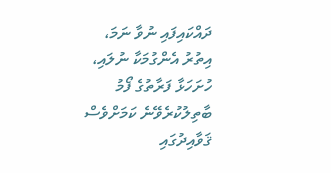ދައްކައިފައި ނުވާ ނަމަ، އިތުރު އެންގުމަކާ ނުލައި، ހުށަހަޅާ ފަރާތުގެ ފޯމު ބާތިލުކުރެވޭނެ ކަމަށްވެސް ޤަވާއިދުގައި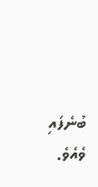ބުނެފައި ވެއެވެ.